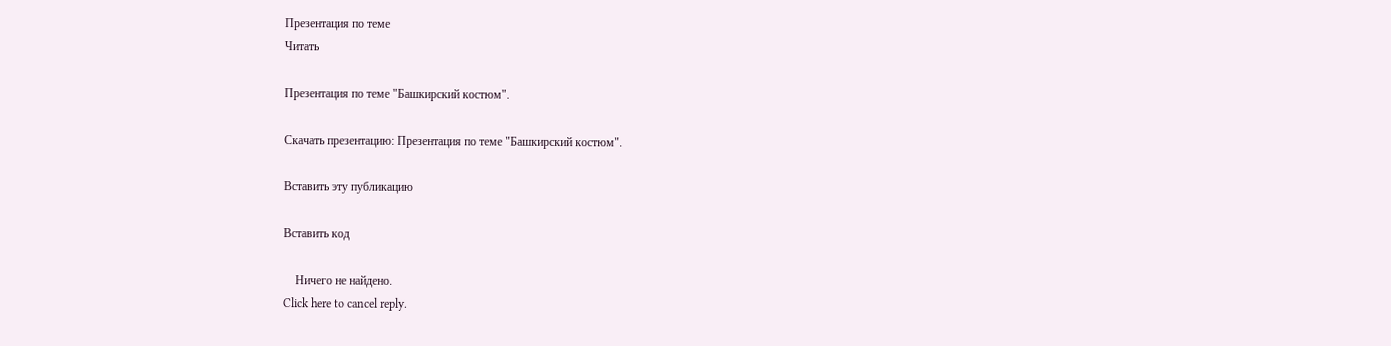Презентация по теме
Читать

Презентация по теме "Башкирский костюм".

Cкачать презентацию: Презентация по теме "Башкирский костюм".

Вставить эту публикацию

Вставить код

    Ничего не найдено.
Click here to cancel reply.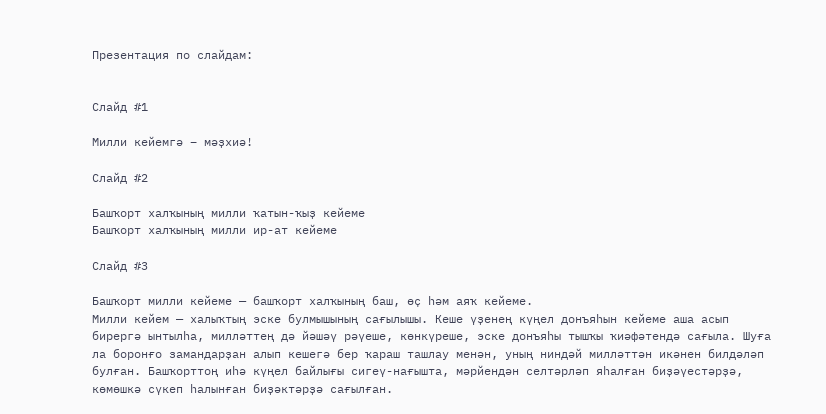Презентация по слайдам:


Слайд #1

Милли кейемгә – мәҙхиә!

Слайд #2

Башҡорт халҡының милли ҡатын-ҡыҙ кейеме
Башҡорт халҡының милли ир-ат кейеме

Слайд #3

Башҡорт милли кейеме — башҡорт халҡының баш, өҫ һәм аяҡ кейеме.
Милли кейем — халыҡтың эске булмышының сағылышы. Кеше үҙенең күңел донъяһын кейеме аша асып бирергә ынтылһа, милләттең дә йәшәү рәүеше, көнкүреше, эске донъяһы тышҡы ҡиәфәтендә сағыла. Шуға ла боронғо замандарҙан алып кешегә бер ҡараш ташлау менән, уның ниндәй милләттән икәнен билдәләп булған. Башҡорттоң иһә күңел байлығы сигеү-нағышта, мәрйендән селтәрләп яһалған биҙәүестәрҙә, көмөшкә сүкеп һалынған биҙәктәрҙә сағылған.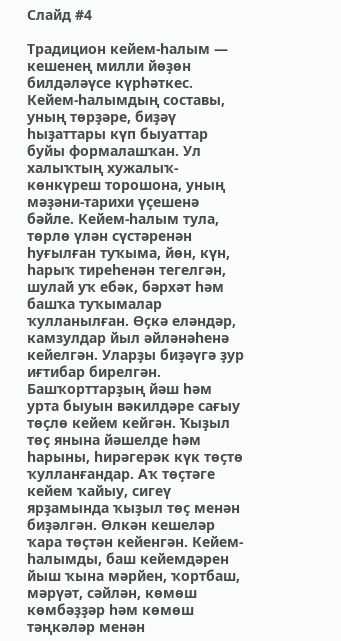Слайд #4

Традицион кейем-һалым — кешенең милли йөҙөн билдəлəүсе күрһəткес. Кейем-һалымдың составы, уның төрҙəре, биҙəү һыҙаттары күп быуаттар буйы формалашҡан. Ул халыҡтың хужалыҡ-көнкүреш торошона, уның мəҙəни-тарихи үҫешенə бəйле. Кейем-һалым тула, төрлө үлəн сүстəренəн һуғылған туҡыма, йөн, күн, һарыҡ тиреһенəн тегелгəн, шулай уҡ ебəк, бəрхəт һəм башҡа туҡымалар ҡулланылған. Өҫкə елəндəр, камзулдар йыл əйлəнəһенə кейелгəн. Уларҙы биҙəүгə ҙур иғтибар бирелгəн. Башҡорттарҙың йəш һəм урта быуын вəкилдəре сағыу төҫлө кейем кейгəн. Ҡыҙыл төҫ янына йəшелде һəм һарыны, һирəгерəк күк төҫтө ҡулланғандар. Аҡ төҫтəге кейем ҡайыу, сигеү ярҙамында ҡыҙыл төҫ менəн биҙəлгəн. Өлкəн кешелəр ҡара төҫтəн кейенгəн. Кейем-һалымды, баш кейемдəрен йыш ҡына мəрйен, ҡортбаш, мəрүəт, сəйлəн, көмөш көмбəҙҙəр һəм көмөш тəңкəлəр менəн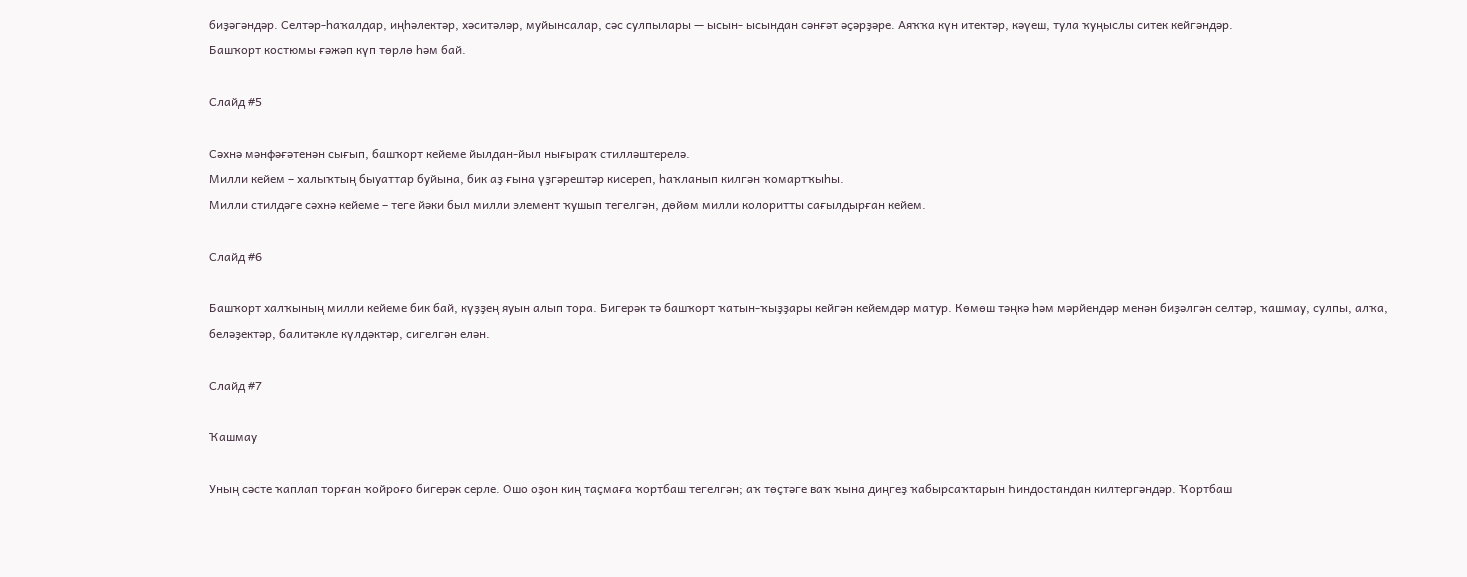биҙəгəндəр. Селтəр-һаҡалдар, иңһəлектəр, хəситəлəр, муйынсалар, сəс сулпылары — ысын- ысындан сəнғəт əҫəрҙəре. Аяҡҡа күн итектəр, кəүеш, тула ҡуңыслы ситек кейгəндəр.
Башҡорт костюмы ғəжəп күп төрлө һəм бай.

Слайд #5

Сәхнә мәнфәғәтенән сығып, башҡорт кейеме йылдан-йыл нығыраҡ стилләштерелә.
Милли кейем – халыҡтың быуаттар буйына, бик аҙ ғына үҙгәрештәр кисереп, һаҡланып килгән ҡомартҡыһы.
Милли стилдәге сәхнә кейеме – теге йәки был милли элемент ҡушып тегелгән, дөйөм милли колоритты сағылдырған кейем.

Слайд #6

Башҡорт халҡының милли кейеме бик бай, күҙҙең яуын алып тора. Бигерәк тә башҡорт ҡатын-ҡыҙҙары кейгән кейемдәр матур. Көмөш тәңкә һәм мәрйендәр менән биҙәлгән селтәр, ҡашмау, сулпы, алҡа, беләҙектәр, балитәкле күлдәктәр, сигелгән елән.

Слайд #7

Ҡашмау

Уның сәсте ҡаплап торған ҡойроғо бигерәк серле. Ошо оҙон киң таҫмаға ҡортбаш тегелгән; аҡ төҫтәге ваҡ ҡына диңгеҙ ҡабырсаҡтарын Һиндостандан килтергәндәр. Ҡортбаш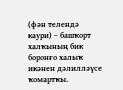(фән телендә каури) – башҡорт халҡының бик боронғо халыҡ икәнен дәлилләүсе ҡомартҡы.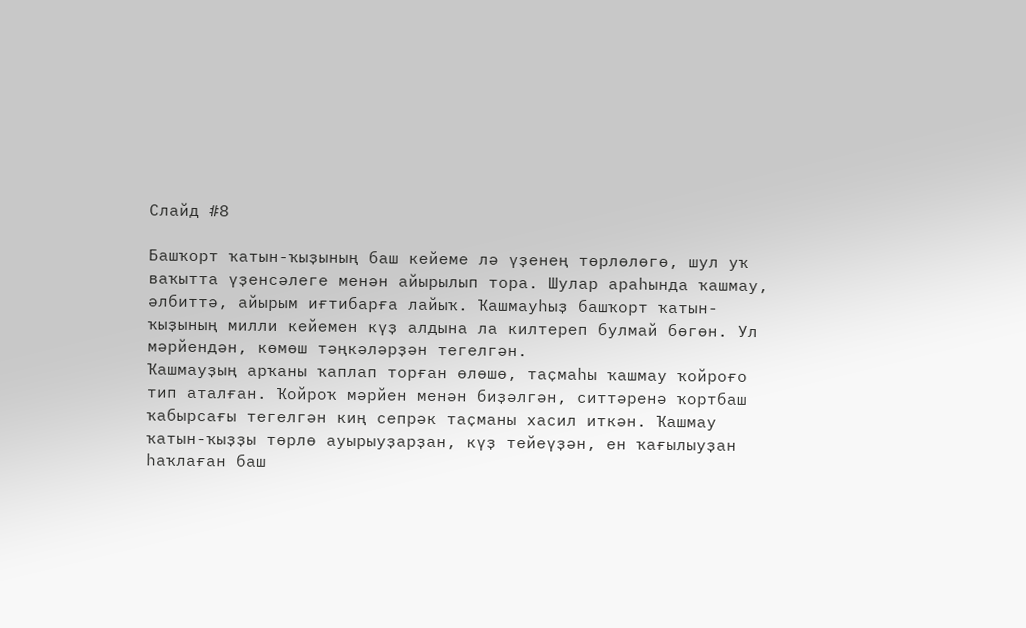Слайд #8

Башҡорт ҡатын-ҡыҙының баш кейеме лә үҙенең төрлөлөгө, шул уҡ ваҡытта үҙенсәлеге менән айырылып тора. Шулар араһында ҡашмау, әлбиттә, айырым иғтибарға лайыҡ. Ҡашмауһыҙ башҡорт ҡатын-ҡыҙының милли кейемен күҙ алдына ла килтереп булмай бөгөн. Ул мәрйендән, көмөш тәңкәләрҙән тегелгән.
Ҡашмауҙың арҡаны ҡаплап торған өлөшө, таҫмаһы ҡашмау ҡойроғо тип аталған. Ҡойроҡ мәрйен менән биҙәлгән, ситтәренә ҡортбаш ҡабырсағы тегелгән киң сепрәк таҫманы хасил иткән. Ҡашмау ҡатын-ҡыҙҙы төрлө ауырыуҙарҙан, күҙ тейеүҙән, ен ҡағылыуҙан һаҡлаған баш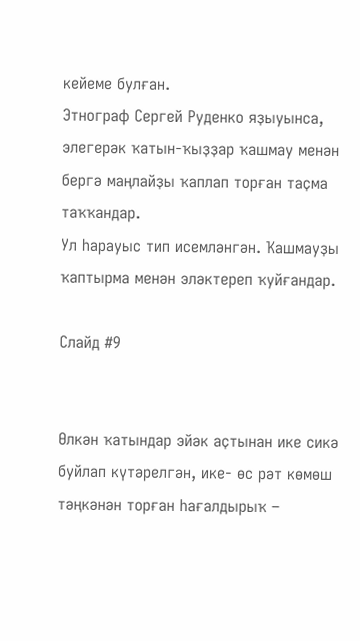кейеме булған.
Этнограф Сергей Руденко яҙыуынса, элегерәк ҡатын-ҡыҙҙар ҡашмау менән бергә маңлайҙы ҡаплап торған таҫма таҡҡандар.
Ул һарауыс тип исемләнгән. Ҡашмауҙы ҡаптырма менән эләктереп ҡуйғандар.

Слайд #9


Өлкән ҡатындар эйәк аҫтынан ике сикә буйлап күтәрелгән, ике- өс рәт көмөш тәңкәнән торған һағалдырыҡ –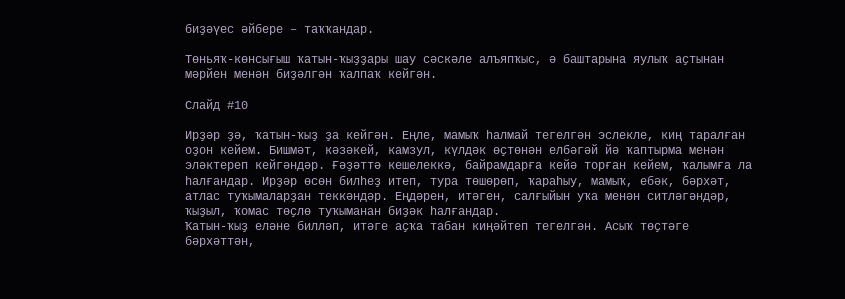биҙәүес әйбере – таҡҡандар.

Төньяҡ-көнсығыш ҡатын-ҡыҙҙары шау сәскәле алъяпҡыс, ә баштарына яулыҡ аҫтынан мәрйен менән биҙәлгән ҡалпаҡ кейгән.

Слайд #10

Ирҙәр ҙә, ҡатын-ҡыҙ ҙа кейгән. Еңле, мамыҡ һалмай тегелгән эслекле, киң таралған оҙон кейем. Бишмәт, кәзәкей, камзул, күлдәк өҫтөнән елбәгәй йә ҡаптырма менән эләктереп кейгәндәр. Ғәҙәттә кешелеккә, байрамдарға кейә торған кейем, ҡалымға ла һалғандар. Ирҙәр өсөн билһеҙ итеп, тура төшөрөп, ҡараһыу, мамыҡ, ебәк, бәрхәт, атлас туҡымаларҙан теккәндәр. Еңдәрен, итәген, салғыйын уҡа менән ситләгәндәр, ҡыҙыл, ҡомас төҫлө туҡыманан биҙәк һалғандар.
Ҡатын-ҡыҙ еләне билләп, итәге аҫҡа табан киңәйтеп тегелгән. Асыҡ төҫтәге бәрхәттән,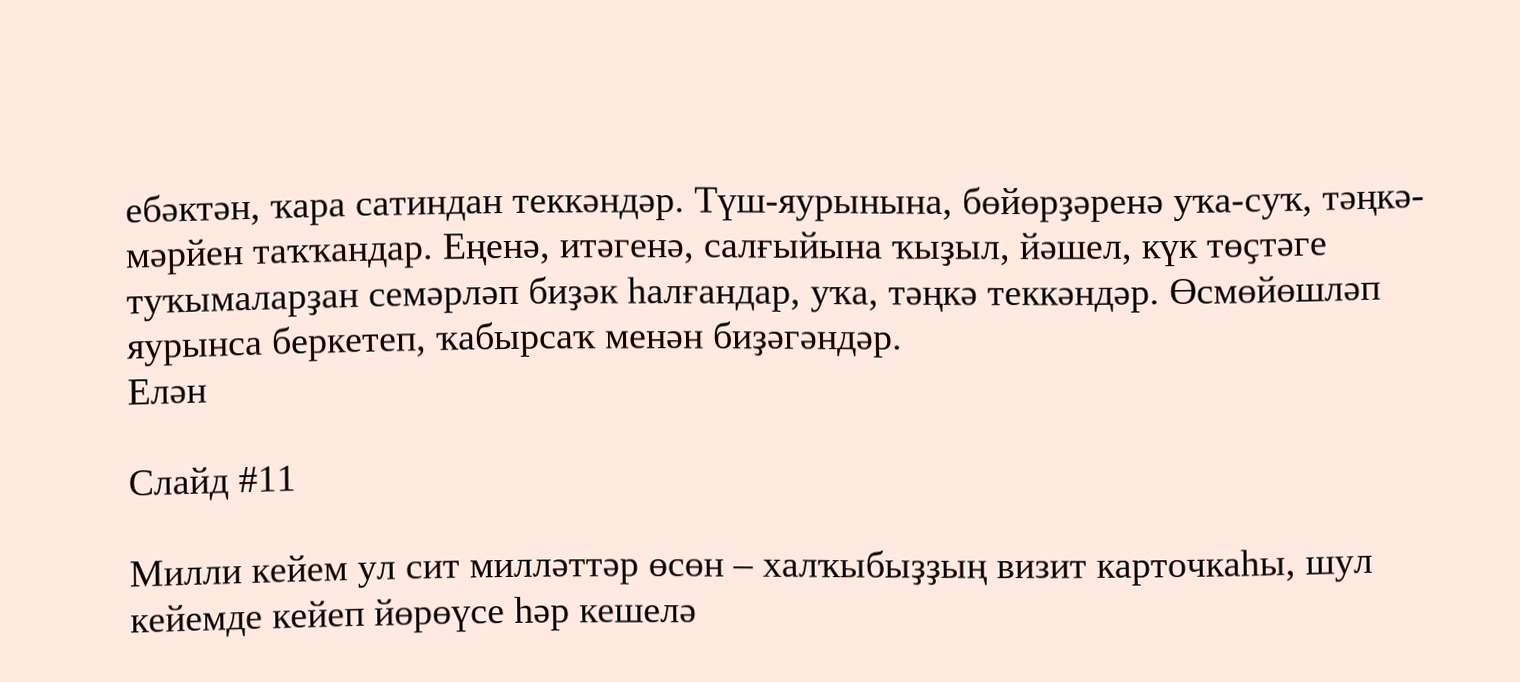ебәктән, ҡара сатиндан теккәндәр. Түш-яурынына, бөйөрҙәренә уҡа-суҡ, тәңкә-мәрйен таҡҡандар. Еңенә, итәгенә, салғыйына ҡыҙыл, йәшел, күк төҫтәге туҡымаларҙан семәрләп биҙәк һалғандар, уҡа, тәңкә теккәндәр. Өсмөйөшләп яурынса беркетеп, ҡабырсаҡ менән биҙәгәндәр.
Елән

Слайд #11

Милли кейем ул сит милләттәр өсөн – халҡыбыҙҙың визит карточкаһы, шул кейемде кейеп йөрөүсе һәр кешелә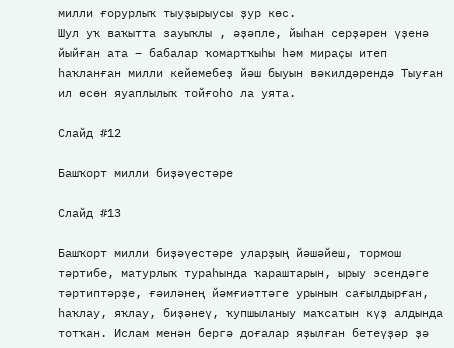милли ғорурлыҡ тыуҙырыусы ҙур көс.
Шул уҡ ваҡытта зауыҡлы , әҙәпле, йыһан серҙәрен үҙенә йыйған ата – бабалар ҡомартҡыһы һәм мираҫы итеп һаҡланған милли кейемебеҙ йәш быуын вәкилдәрендә Тыуған ил өсөн яуаплылыҡ тойғоһо ла уята.

Слайд #12

Башҡорт милли биҙәүестәре

Слайд #13

Башҡорт милли биҙәүестәре уларҙың йәшәйеш, тормош тәртибе, матурлыҡ тураһында ҡараштарын, ырыу эсендәге тәртиптәрҙе, ғәиләнең йәмғиәттәге урынын сағылдырған, һаҡлау, яҡлау, биҙәнеү, ҡупшыланыу маҡсатын күҙ алдында тотҡан. Ислам менән бергә доғалар яҙылған бетеүҙәр ҙә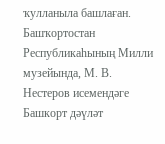ҡулланыла башлаған.
Башҡортостан Республикаһының Милли музейында, М. В. Нестеров исемендәге Башкорт дәүләт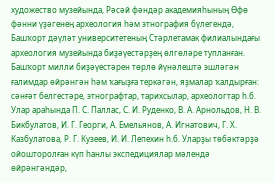художество музейында, Рәсәй фәндәр академияһының Өфө фәнни үҙәгенең археология һәм этнография бүлегендә, Башҡорт дәүләт университетеның Стәрлетамак филиалындағы археология музейында биҙәүестәрҙең өлгөләре тупланған.
Башҡорт милли биҙәүестәрен төрлө йүнәлештә эшләгән ғалимдар өйрәнгән һәм ҡағыҙға теркәгән, яҙмалар ҡалдырған: сәнғәт белгестәре, этнографтар, тарихсылар, археологтар һ.б. Улар араһында П. С. Паллас, С. И. Руденко, В. А. Арнольдов, Н. В. Бикбулатов, И. Г. Георги, А. Емельянов, А. Игнатович, Г. Х. Казбулатова, Р. Г. Кузеев, И. И. Лепехин һ.б. Уларҙы төбәктәрҙә ойошторолған күп һанлы экспедициялар мәлендә өйрәнгәндәр,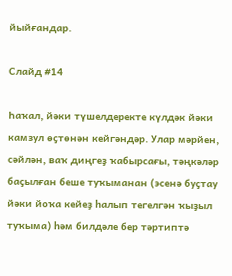йыйғандар.

Слайд #14

Һаҡал, йәки түшелдеректе күлдәк йәки камзул өҫтөнән кейгәндәр. Улар мәрйен, сәйлән, ваҡ диңгеҙ ҡабырсағы, тәңкәләр баҫылған беше туҡыманан (эсенә буҫтау йәки йоҡа кейеҙ һалып тегелгән ҡыҙыл туҡыма) һәм билдәле бер тәртиптә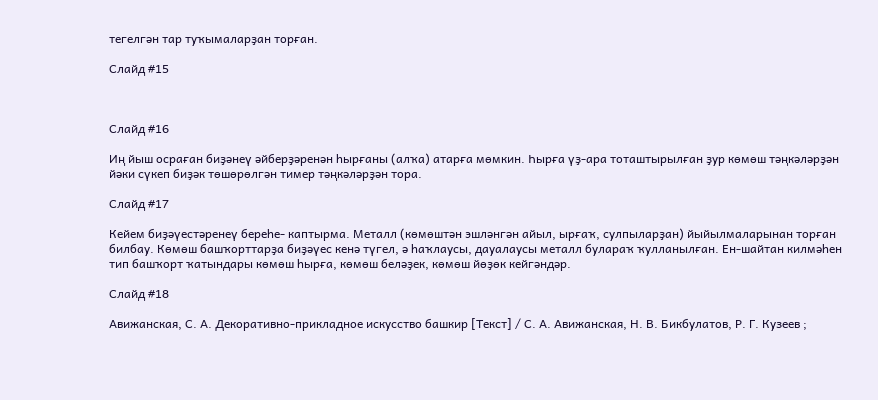тегелгән тар туҡымаларҙан торған.

Слайд #15



Слайд #16

Иң йыш осраған биҙәнеү әйберҙәренән һырғаны (алҡа) атарға мөмкин. Һырға үҙ-ара тоташтырылған ҙур көмөш тәңкәләрҙән йәки сүкеп биҙәк төшөрөлгән тимер тәңкәләрҙән тора.

Слайд #17

Кейем биҙәүестәренеү береһе- каптырма. Металл (көмөштән эшләнгән айыл, ырғаҡ, сулпыларҙан) йыйылмаларынан торған билбау. Көмөш башҡорттарҙа биҙәүес кенә түгел, ә һаҡлаусы, дауалаусы металл булараҡ ҡулланылған. Ен-шайтан килмәһен тип башҡорт ҡатындары көмөш һырға, көмөш беләҙек, көмөш йөҙөк кейгәндәр.

Слайд #18

Авижанская, С. А. Декоративно-прикладное искусство башкир [Текст] / С. А. Авижанская, Н. В. Бикбулатов, Р. Г. Кузеев ;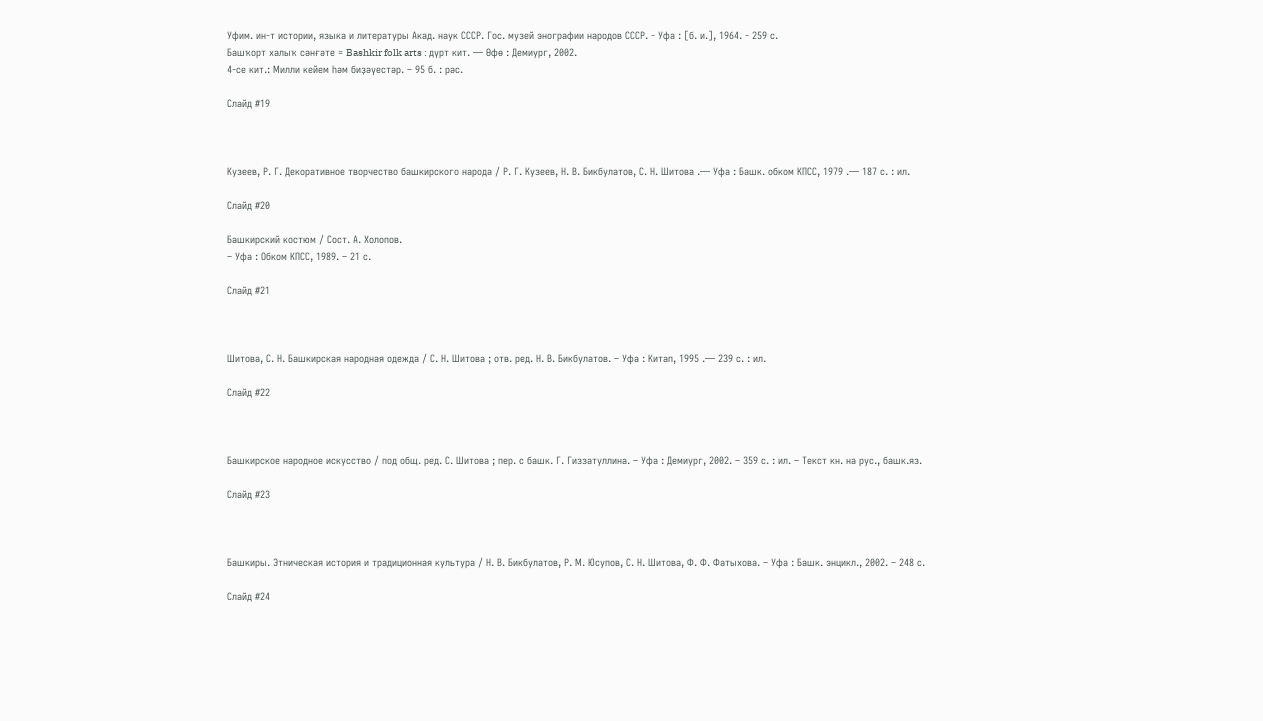Уфим. ин-т истории, языка и литературы Акад. наук СССР. Гос. музей энографии народов СССР. - Уфа : [б. и.], 1964. - 259 с.
Башҡорт халыҡ сәнғәте = Bashkir folk arts : дүрт кит. — Өфө : Демиург, 2002.
4-се кит.: Милли кейем һәм биҙәүестәр. – 95 б. : рәс.

Слайд #19



Кузеев, Р. Г. Декоративное творчество башкирского народа / Р. Г. Кузеев, Н. В. Бикбулатов, С. Н. Шитова .— Уфа : Башк. обком КПСС, 1979 .— 187 с. : ил.

Слайд #20

Башкирский костюм / Сост. А. Холопов.
– Уфа : Обком КПСС, 1989. – 21 с.

Слайд #21



Шитова, С. Н. Башкирская народная одежда / С. Н. Шитова ; отв. ред. Н. В. Бикбулатов. – Уфа : Китап, 1995 .— 239 с. : ил.

Слайд #22



Башкирское народное искусство / под общ. ред. С. Шитова ; пер. с башк. Г. Гиззатуллина. – Уфа : Демиург, 2002. – 359 с. : ил. – Текст кн. на рус., башк.яз.

Слайд #23



Башкиры. Этническая история и традиционная культура / Н. В. Бикбулатов, Р. М. Юсупов, С. Н. Шитова, Ф. Ф. Фатыхова. – Уфа : Башк. энцикл., 2002. – 248 с.

Слайд #24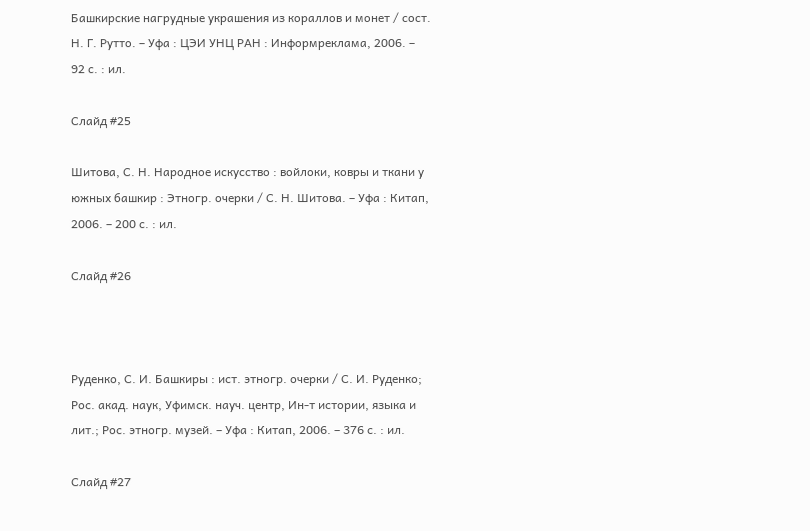Башкирские нагрудные украшения из кораллов и монет / сост. Н. Г. Рутто. – Уфа : ЦЭИ УНЦ РАН : Информреклама, 2006. – 92 с. : ил.

Слайд #25

Шитова, С. Н. Народное искусство : войлоки, ковры и ткани у южных башкир : Этногр. очерки / С. Н. Шитова. – Уфа : Китап, 2006. – 200 с. : ил.

Слайд #26



Руденко, С. И. Башкиры : ист. этногр. очерки / С. И. Руденко; Рос. акад. наук, Уфимск. науч. центр, Ин-т истории, языка и лит.; Рос. этногр. музей. – Уфа : Китап, 2006. – 376 с. : ил.

Слайд #27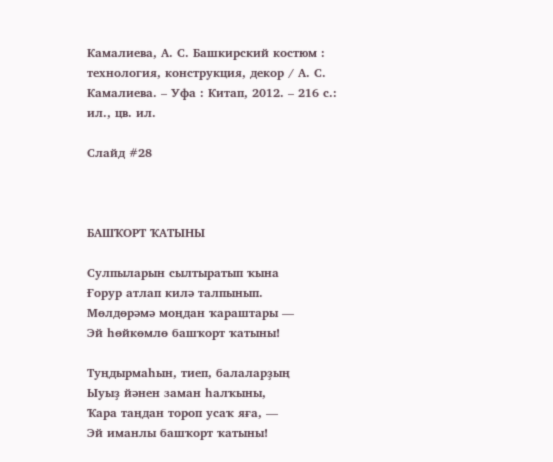Камалиева, А. С. Башкирский костюм : технология, конструкция, декор / А. С. Камалиева. – Уфа : Китап, 2012. – 216 с.: ил., цв. ил.

Слайд #28



БАШҠОРТ ҠАТЫНЫ

Сулпыларын сылтыратып ҡына
Ғорур атлап килә талпынып.
Мөлдөрәмә моңдан ҡараштары —
Эй һөйкөмлө башҡорт ҡатыны!

Туңдырмаһын, тиеп, балаларҙың
Ыуыҙ йәнен заман һалҡыны,
Ҡара таңдан тороп усаҡ яға, —
Эй иманлы башҡорт ҡатыны!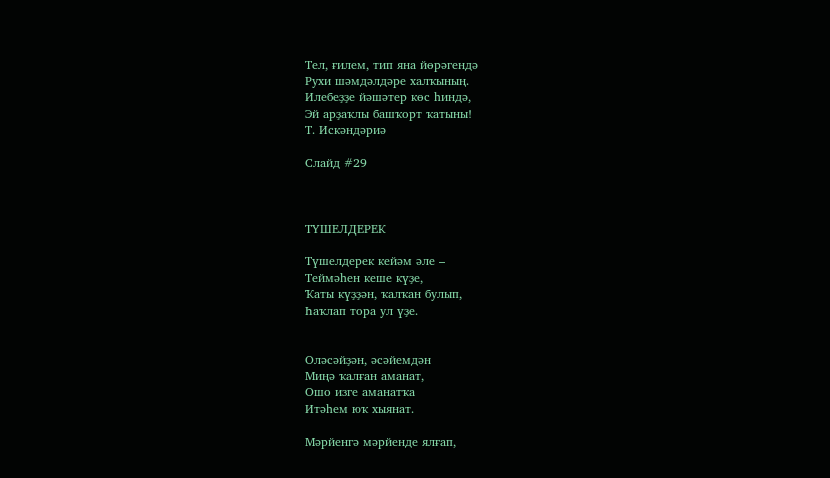Тел, ғилем, тип яна йөрәгендә
Рухи шәмдәлдәре халҡының.
Илебеҙҙе йәшәтер көс һиндә,
Эй арҙаҡлы башҡорт ҡатыны!
Т. Искәндәриә

Слайд #29



ТҮШЕЛДЕРЕК

Түшелдерек кейәм әле –
Теймәһен кеше күҙе,
Ҡаты күҙҙән, ҡалҡан булып,
Һаҡлап тора ул үҙе.


Оләсәйҙән, әсәйемдән
Миңә ҡалған аманат,
Ошо изге аманатҡа
Итәһем юҡ хыянат.

Мәрйенгә мәрйенде ялғап,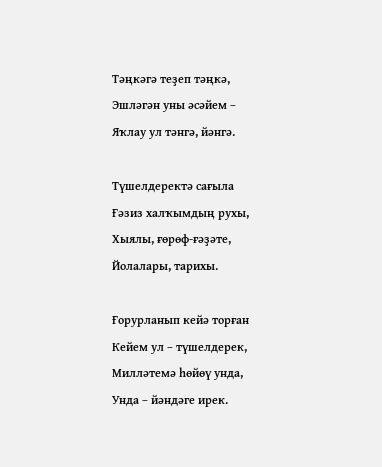Тәңкәгә теҙеп тәңкә,
Эшләгән уны әсәйем –
Яҡлау ул тәнгә, йәнгә.

Түшелдеректә сағыла
Ғәзиз халҡымдың рухы,
Хыялы, ғөрөф-ғәҙәте,
Йолалары, тарихы.

Ғорурланып кейә торған
Кейем ул – түшелдерек,
Милләтемә һөйөү унда,
Унда – йәндәге ирек.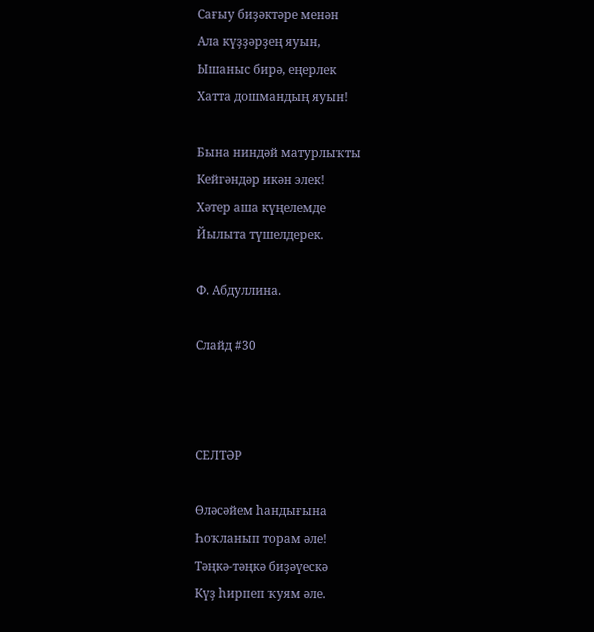Сағыу биҙәктәре менән
Ала күҙҙәрҙең яуын,
Ышаныс бирә, еңерлек
Хатта дошмандың яуын!

Бына ниндәй матурлыҡты
Кейгәндәр икән элек!
Хәтер аша күңелемде
Йылыта түшелдерек.

Ф. Абдуллина.

Слайд #30



СЕЛТӘР

Өләсәйем һандығына
Һоҡланып торам әле!
Тәңкә-тәңкә биҙәүескә
Күҙ һирпеп ҡуям әле.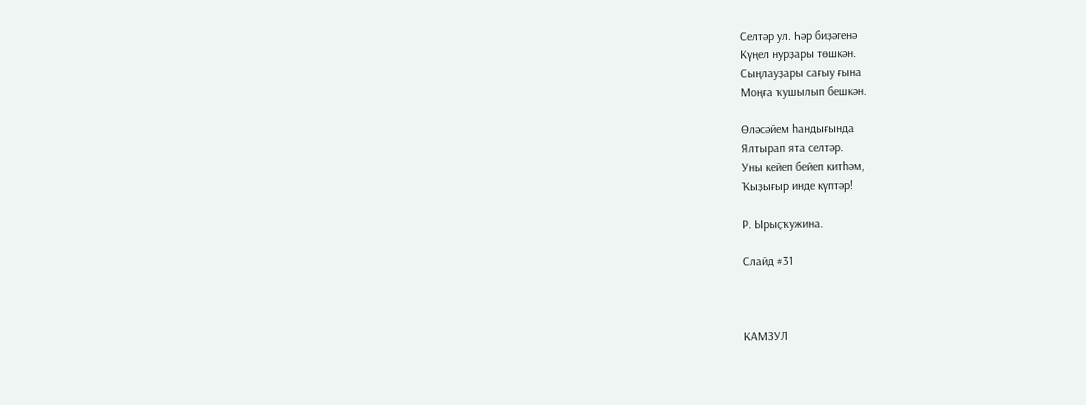Селтәр ул. Һәр биҙәгенә
Күңел нурҙары төшкән.
Сыңлауҙары сағыу ғына
Моңға ҡушылып бешкән.

Өләсәйем һандығында
Ялтырап ята селтәр.
Уны кейеп бейеп китһәм,
Ҡыҙығыр инде күптәр!

Р. Ырыҫҡужина.

Слайд #31



КАМЗУЛ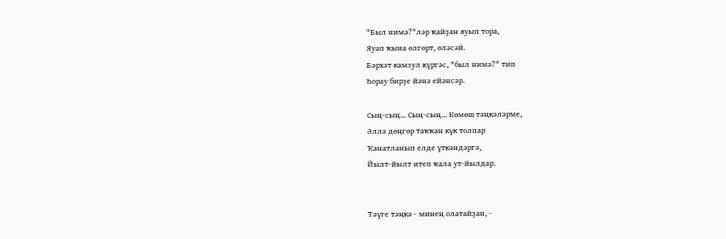"Был нимә?"ләр ҡайҙан яуып тора,
Яуап ҡына өлгөрт, өләсәй.
Бәрхәт камзул күргәс, "был нимә?" тип
Һорау бирҙе йәнә ейәнсәр.

Сың-сың... Сың-сың... Көмөш тәңкәләрме,
Әллә дөңгөр таҡҡан күк толпар
Ҡанатланып елде үткәндәргә,
Йылт-йылт итеп ҡала ут-йылдар.


Тәүге тәңкә - минең олатайҙан, -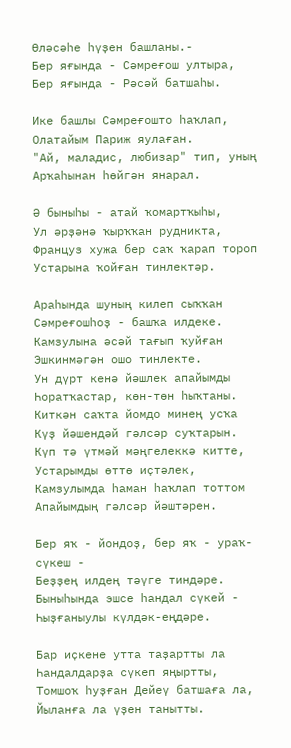Өләсәһе һүҙен башланы.-
Бер яғында - Сәмреғош ултыра,
Бер яғында - Рәсәй батшаһы.

Ике башлы Сәмреғошто һаҡлап,
Олатайым Париж яулаған.
"Ай, маладис, любизар" тип, уның
Арҡаһынан һөйгән янарал.

Ә быныһы - атай ҡомартҡыһы,
Ул әрҙәнә ҡырҡҡан рудникта,
Француз хужа бер саҡ ҡарап тороп
Устарына ҡойған тинлектәр.

Араһында шуның килеп сыҡҡан
Сәмреғошһоҙ - башҡа илдеке.
Камзулына әсәй тағып ҡуйған
Эшкинмәгән ошо тинлекте.
Ун дүрт кенә йәшлек апайымды
Һоратҡастар, көн-төн һыҡтаны.
Киткән саҡта йомдо минең усҡа
Күҙ йәшендәй гәлсәр суҡтарын.
Күп тә үтмәй мәңгелеккә китте,
Устарымды өттө иҫтәлек,
Камзулымда һаман һаҡлап тоттом
Апайымдың гәлсәр йәштәрен.

Бер яҡ - йондоҙ, бер яҡ - ураҡ-сүкеш -
Беҙҙең илдең тәүге тиндәре.
Быныһында эшсе һандал сүкей -
Һыҙғаныулы күлдәк-еңдәре.

Бар иҫкене утта таҙартты ла
Һандалдарҙа сүкеп яңыртты,
Томшоҡ һуҙған Дейеү батшаға ла,
Йыланға ла үҙен танытты.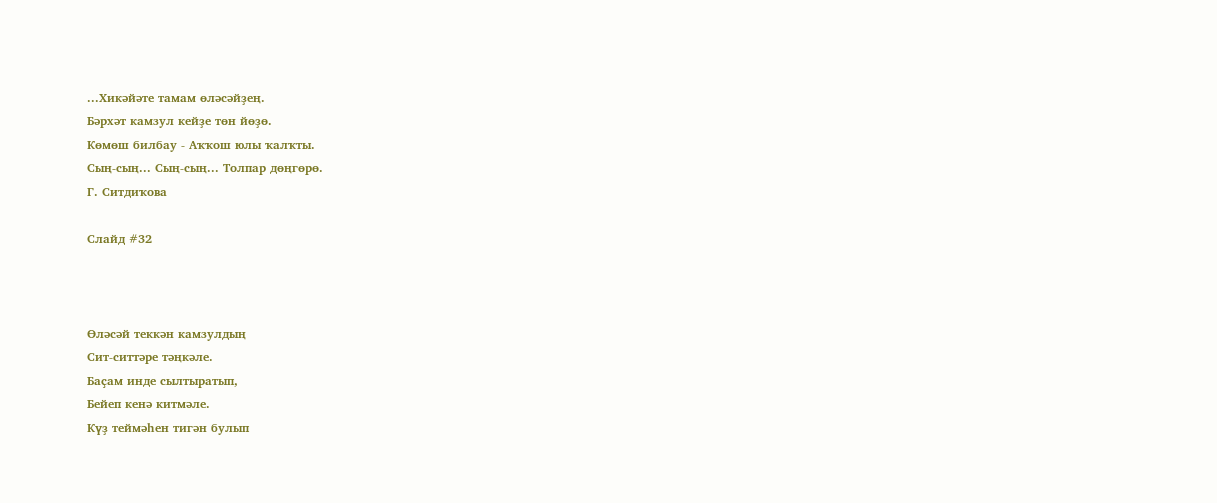...Хикәйәте тамам өләсәйҙең.
Бәрхәт камзул кейҙе төн йөҙө.
Көмөш билбау - Аҡҡош юлы ҡалҡты.
Сың-сың... Сың-сың... Толпар дөңгөрө.
Г. Ситдиҡова

Слайд #32



Өләсәй теккән камзулдың
Сит-ситтәре тәңкәле.
Баҫам инде сылтыратып,
Бейеп кенә китмәле.
Күҙ теймәһен тигән булып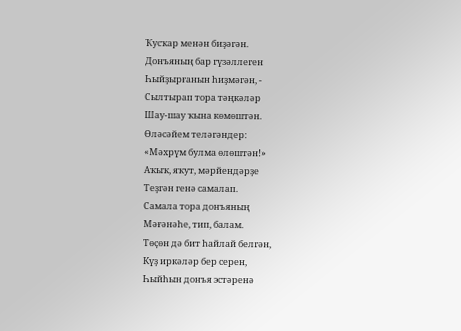Ҡусҡар менән биҙәгән.
Донъяның бар гүзәллеген
Һыйҙырғанын һиҙмәгән, -
Сылтырап тора тәңкәләр
Шау-шау ҡына көмөштән.
Өләсәйем теләгәндер:
«Мәхрүм булма өлөштән!»
Аҡыҡ, яҡут, мәрйендәрҙе
Теҙгән генә самалап.
Самала тора донъяның
Мәғәнәһе, тип, балам.
Төҫөн дә бит һайлай белгән,
Күҙ иркәләр бер серен,
Һыйһын донъя эстәренә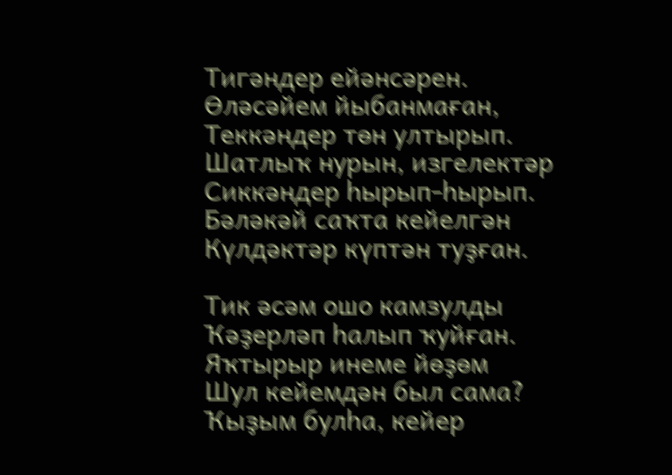Тигәндер ейәнсәрен.
Өләсәйем йыбанмаған,
Теккәндер төн ултырып.
Шатлыҡ нурын, изгелектәр
Сиккәндер һырып-һырып.
Бәләкәй саҡта кейелгән
Күлдәктәр күптән туҙған.

Тик әсәм ошо камзулды
Ҡәҙерләп һалып ҡуйған.
Яҡтырыр инеме йөҙөм
Шул кейемдән был сама?
Ҡыҙым булһа, кейер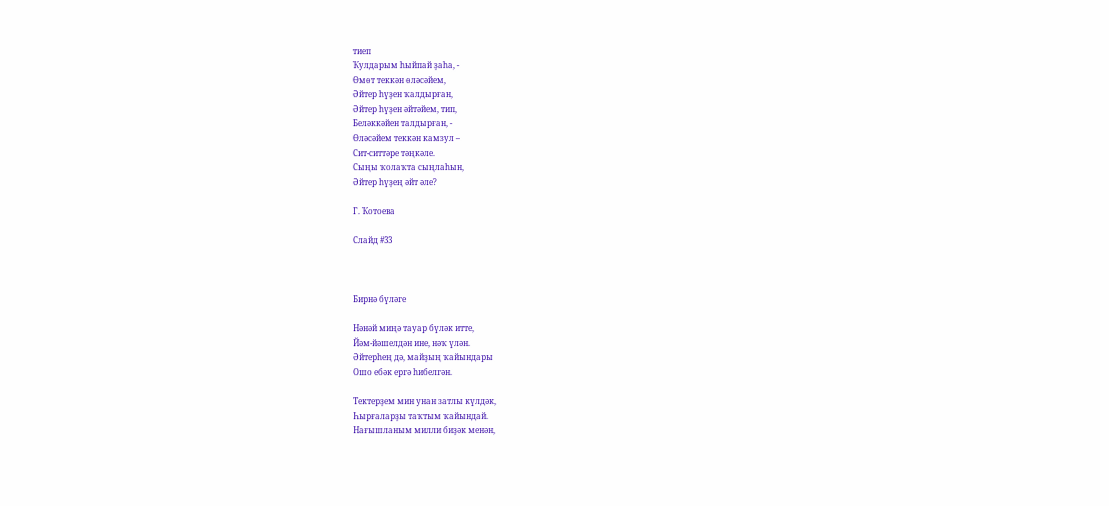тиеп
Ҡулдарым һыйпай ҙаһа, -
Өмөт теккән өләсәйем,
Әйтер һүҙен ҡалдырған,
Әйтер һүҙен әйтәйем, тип,
Беләккәйен талдырған, -
Өләсәйем теккән камзул –
Сит-ситтәре тәңкәле.
Сыңы ҡолаҡта сыңлаһын,
Әйтер һүҙең әйт әле?

Г. Ҡотоева

Слайд #33



Бирнә бүләге

Нәнәй миңә тауар бүләк итте,
Йәм-йәшелдән ине, нәҡ үлән.
Әйтерһең дә, майҙың ҡайындары
Ошо ебәк ергә һибелгән.

Тектерҙем мин унан затлы күлдәк,
Һырғаларҙы таҡтым ҡайындай.
Нағышланым милли биҙәк менән,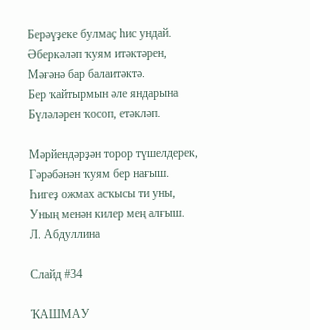Берәүҙеке булмаҫ һис ундай.
Әберкәләп ҡуям итәктәрен,
Мәғәнә бар балаитәктә.
Бер ҡайтырмын әле яндарына
Бүләләрен ҡосоп, етәкләп.

Мәрйендәрҙән торор түшелдерек,
Гәрәбәнән ҡуям бер нағыш.
Һигеҙ ожмах асҡысы ти уны,
Уның менән килер мең алғыш.
Л. Абдуллина

Слайд #34

ҠАШМАУ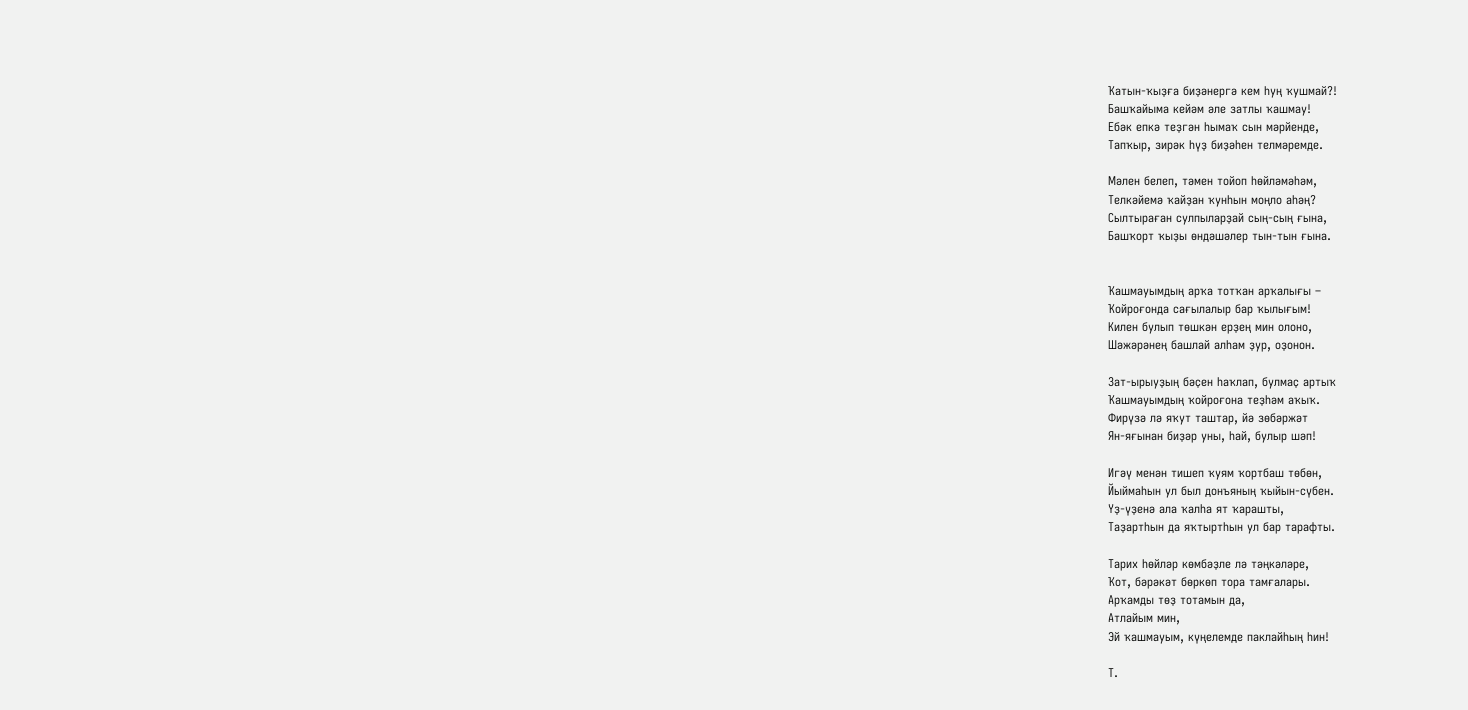Ҡатын-ҡыҙға биҙәнергә кем һуң ҡушмай?!
Башҡайыма кейәм әле затлы ҡашмау!
Ебәк епкә теҙгән һымаҡ сын мәрйенде,
Тапҡыр, зирәк һүҙ биҙәһен телмәремде.

Мәлен белеп, тәмен тойоп һөйләмәһәм,
Телкәйемә ҡайҙан ҡунһын моңло аһәң?
Сылтыраған сулпыларҙай сың-сың ғына,
Башҡорт ҡыҙы өндәшәлер тын-тын ғына.


Ҡашмауымдың арҡа тотҡан арҡалығы –
Ҡойроғонда сағылалыр бар ҡылығым!
Килен булып төшкән ерҙең мин олоно,
Шәжәрәнең башлай алһам ҙур, оҙонон.

Зат-ырыуҙың бәҫен һаҡлап, булмаҫ артыҡ
Ҡашмауымдың ҡойроғона теҙһәм аҡыҡ.
Фирүзә лә яҡут таштар, йә зөбәржәт
Ян-яғынан биҙәр уны, һай, булыр шәп!

Игәү менән тишеп ҡуям ҡортбаш төбөн,
Йыймаһын ул был донъяның ҡыйын-сүбен.
Үҙ-үҙенә ала ҡалһа ят ҡарашты,
Таҙартһын да яҡтыртһын ул бар тарафты.

Тарих һөйләр көмбәҙле лә тәңкәләре,
Ҡот, бәрәкәт бөркөп тора тамғалары.
Арҡамды төҙ тотамын да,
Атлайым мин,
Эй ҡашмауым, күңелемде паклайһың һин!

Т.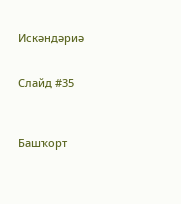Искәндәриә


Слайд #35



Башҡорт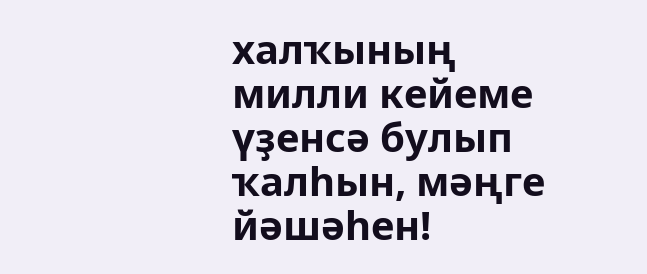халҡының милли кейеме үҙенсә булып ҡалһын, мәңге йәшәһен!